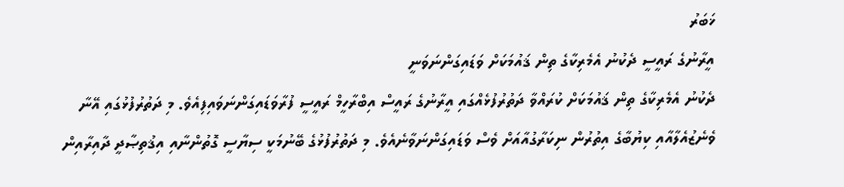ޚަބަރު
އީރާނުގެ ރައީސީ ދެކުނު އެމެރިކާގެ ތިން ޤައުމަކަށް ވަޑައިގަންނަވަނީ
ދެކުނު އެމެރިކާގެ ތިން ޤައުމަކަށް ކުރައްވާ ދަތުރުފުޅެއްގައި އީރާނުގެ ރައީސް އިބްރާހީމް ރައީސީ ފުރާވަޑައިގަންނަވައިފިއެވެ. މި ދަތުރުފުޅުގައި އޭނާ ވެނެޒުއެލާއާއި ކިޔުބާގެ އިތުރުން ނިކަރާގުއާއަށް ވެސް ވަޑައިގަންނަވާނެއެވެ. މި ދަތުރުފުޅުގެ ބޭނުމަކީ ސިޔާސީ ގޮތުންނާއި އިޤުތިޞާދީ ދާއިރާއިން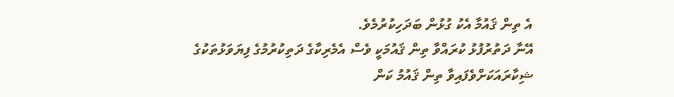އެ ތިން ޤައުމާ އެކު ގުޅުން ބަދަހިކުރުމެވެ.
އޭނާ ދަތުރުފުޅު ކުރައްވާ ތިން ޤައުމަކީ ވެސް އެމެރިކާގެ ދަތިކުރުމުގެ ފިޔަވަޅުތަކުގެ ޝިކާރައަކަށްވެފައިވާ ތިން ޤައުމު ކަން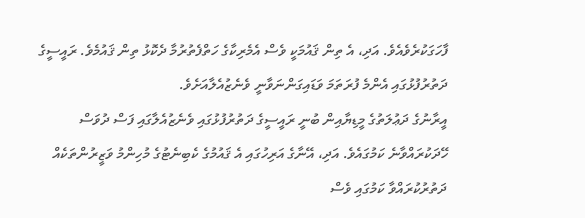ފާހަގަކުރެވެއެވެ. އަދި، އެ ތިން ޤައުމަކީ ވެސް އެމެރިކާގެ ހަތްފެތުރުމާ ދެކޮޅު ތިން ޤައުމެވެ. ރައީސީގެ ދަތުރުފުޅުގައި އެންމެ ފުރަތަމަ ވަޑައިގަންނަވާނީ ވެނެޒުއެލާއަށެވެ.
އީރާނުގެ ދަޢުލަތުގެ މީޑިޔާއިން ބުނީ ރައީސީގެ ދަތުރުފުޅުގައި ވެނެޒުއެލާގައި ފަސް ދުވަސް ހޭދަކުރައްވާނެ ކަމުގައެވެ. އަދި، އޭނާގެ އަރިހުގައި އެ ޤައުމުގެ ކެބިނެޓުގެ މުހިންމު ވަޒީރުންތަކެއް ދަތުރުކުރައްވާ ކަމުގައި ވެސް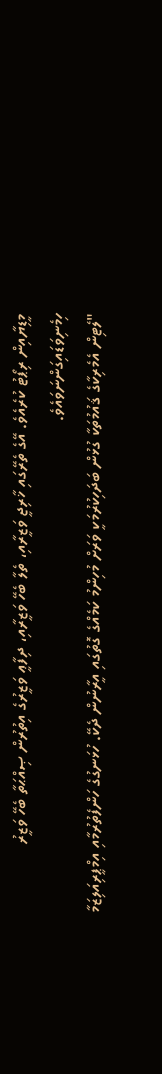މީޑިޔާއިން ރިޕޯޓު ކުރެއެވެ. އޭގެ ތެރޭގައި ޚާރިޖީ ވަޒީރާއި، ތެލާ ބެހޭ ވަޒީރާއި، ދިފާޢީ ވަޒީރުގެ އިތުރުން ޞިއްޙަތާ ބެހޭ ވަޒީރު ހިމެނިވަޑައިގަންނަވައެވެ.
"ލެޓިން އެމެރިކާގެ ޤައުމުތަކާ ގުޅުން ބަދަހިކުރުމަކީ ވަރަށް މުހިންމު ކަމެއްގެ ގޮތުގައި އީރާނުން ދެކޭ. ހުޅަނގުގެ ހަންފެތުރުމާއި އިމްޕީރިއަލިޒަމާ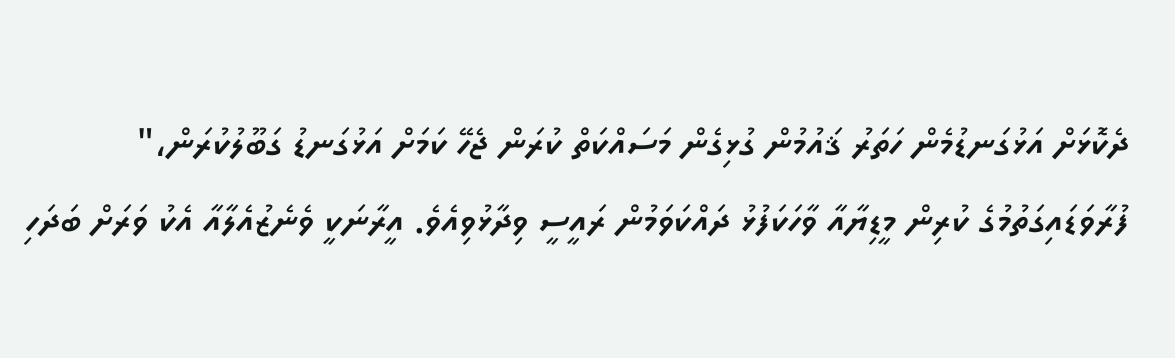ދެކޮޅަށް އަޅުގަނޑުމެން ހަތަރު ޤައުމުން ގުޅިގެން މަސައްކަތް ކުރަން ޖެހޭ ކަމަށް އަޅުގަނޑު ގަބޫލުކުރަން،" ފުރާވަޑައިގަތުމުގެ ކުރިން މީޑިޔާއާ ވާހަކަފުޅު ދައްކަވަމުން ރައީސީ ވިދާޅުވިއެވެ. އީރާނަކީ ވެނެޒުއެލާއާ އެކު ވަރަށް ބަދަހި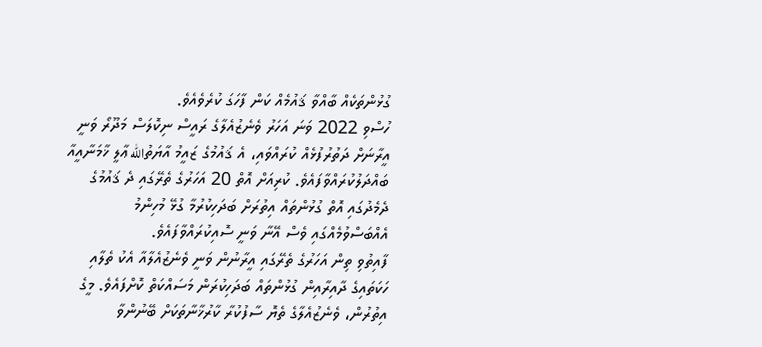ގުޅުންތަކެއް ބާއްވާ ޤައުމެއް ކަން ފާހަގަ ކުރެވެއެވެ.
ހުސްވި 2022 ވަނަ އަހަރު ވެނެޒުއެލާގެ ރައީސް ނިކޮލަސް މަދޫރޯ ވަނީ އީރާނަށް ދަތުރުފުޅެއް ކުރައްވައި، އެ ޤައުމުގެ ޒައީމު އާޔަތުالله ޢާލީ ޚާމަނާއީއާ ބައްދަލުކުރައްވާފައެވެ. ކުރިއަށް އޮތް 20 އަހަރުގެ ތެރޭގައި ދެ ޤައުމުގެ ދެމެދުގައި އޮތް ގުޅުންތައް އިތުރަށް ބަދަހިކުރުމާ ގުޅޭ މުހިންމު އެއްބަސްވުމެއްގައި ވެސް އޭނާ ވަނީ ސޮއިކުރައްވާފައެވެ.
ފާއިތުވި ތިން އަހަރުގެ ތެރޭގައި އީރާނުން ވަނީ ވެނެޒުއެލާއާ އެކު ތެލާއި ހަކަތައިގެ ދާއިރާއިން ގުޅުންތައް ބަދަހިކުރަން މަސައްކަތް ކޮށްފައެވެ. މީގެ އިތުރުން، ވެނެޒުއެލާގެ ތެޔޮ ސާފުކުރާ ކާރުޚާނާތަކަށް ބޭނުންވާ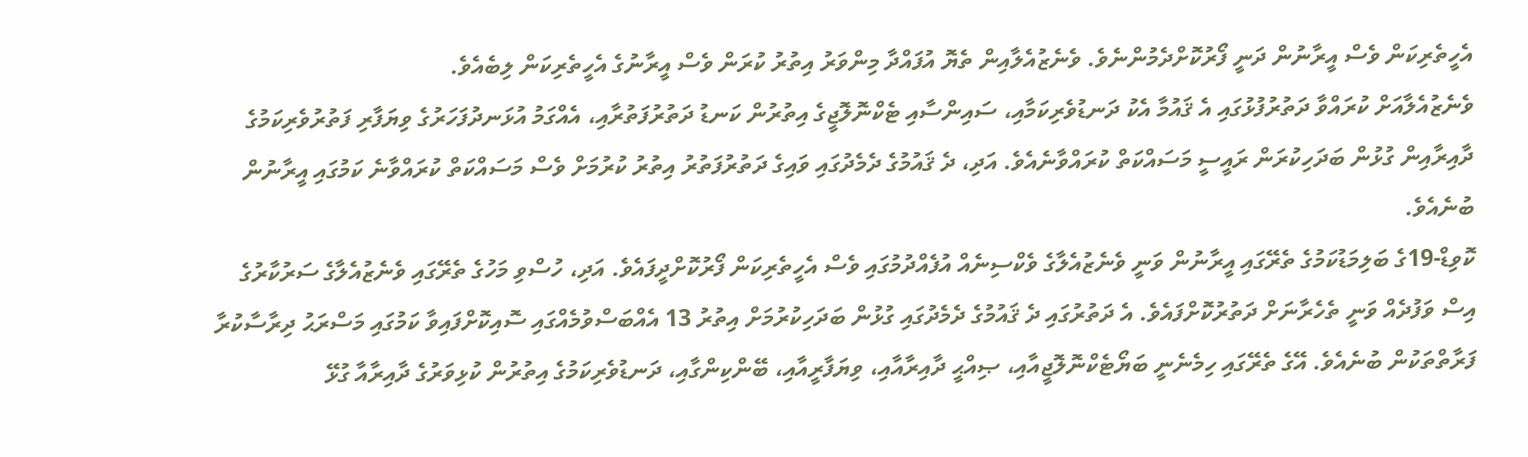އެހީތެރިކަން ވެސް އީރާނުން ދަނީ ފޯރުކޮށްދެމުންނެވެ. ވެނެޒުއެލާއިން ތެޔޮ އުފައްދާ މިންވަރު އިތުރު ކުރަން ވެސް އީރާނުގެ އެހީތެރިކަން ލިބެއެވެ.
ވެނެޒުއެލާއަށް ކުރައްވާ ދަތުރުފުޅުގައި އެ ޤައުމާ އެކު ދަނޑުވެރިކަމާއި، ސައިންސާއި ޓެކްނޮލޮޖީގެ އިތުރުން ކަނޑު ދަތުރުފަތުރާއި، އެއްގަމު އުޅަނދުފަހަރުގެ ވިޔަފާރި ފަތުރުވެރިކަމުގެ ދާއިރާއިން ގުޅުން ބަދަހިކުރަން ރައީސީ މަސައްކަތް ކުރައްވާނެއެވެ. އަދި، ދެ ޤައުމުގެ ދެމެދުގައި ވައިގެ ދަތުރުފަތުރު އިތުރު ކުރުމަށް ވެސް މަސައްކަތް ކުރައްވާނެ ކަމުގައި އީރާނުން ބުނެއެވެ.
ކޮވިޑް-19ގެ ބަލިމަޑުކަމުގެ ތެރޭގައި އީރާނުން ވަނީ ވެނެޒުއެލާގެ ވެކްސިނެއް އުފެއްދުމުގައި ވެސް އެހީތެރިކަން ފޯރުކޮށްދީފައެވެ. އަދި، ހުސްވި މަހުގެ ތެރޭގައި ވެނެޒުއެލާގެ ސަރުކާރުގެ އިސް ވަފުދެއް ވަނީ ތެހެރާނަށް ދަތުރުކޮށްފައެވެ. އެ ދަތުރުގައި ދެ ޤައުމުގެ ދެމެދުގައި ގުޅުން ބަދަހިކުރުމަށް އިތުރު 13 އެއްބަސްވުމެއްގައި ސޮއިކޮށްފައިވާ ކަމުގައި މަސްރަޙު ދިރާސާކުރާ ފަރާތްތަކުން ބުނެއެވެ. އޭގެ ތެރޭގައި ހިމެނެނީ ބަޔޯޓެކްނޮލޮޖީއާއި، ޞިއްޙީ ދާއިރާއާއި، ވިޔަފާރީއާއި، ބޭންކިންގާއި، ދަނޑުވެރިކަމުގެ އިތުރުން ކުޅިވަރުގެ ދާއިރާއާ ގުޅޭ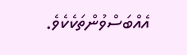އެއްބަސްވުންތަކެކެވެ.